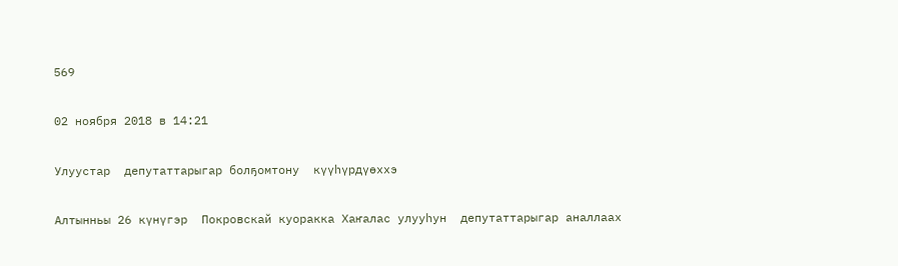569

02 ноября 2018 в 14:21

Улуустар  депутаттарыгар болҕомтону  күүһүрдүөххэ

Алтынньы 26 күнүгэр  Покровскай куоракка Хаҥалас улууһун  депутаттарыгар аналлаах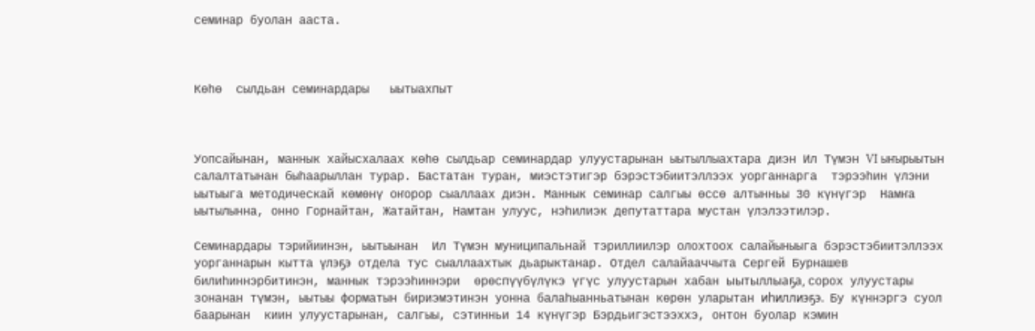семинар буолан ааста.



Көһө  сылдьан семинардары   ыытыахпыт



Уопсайынан, маннык хайысхалаах көһө сылдьар семинардар улуустарынан ыытыллыахтара диэн Ил Түмэн VI ыҥырыытын салалтатынан быһаарыллан турар. Бастатан туран, миэстэтигэр бэрэстэбиитэллээх уорганнарга  тэрээһин үлэни ыытыыга методическай көмөнү оҥорор сыаллаах диэн. Маннык семинар салгыы өссө алтынньы 30 күнүгэр  Намҥа ыытылынна, онно Горнайтан, Жатайтан, Намтан улуус, нэһилиэк депутаттара мустан үлэлээтилэр.

Семинардары тэрийиинэн, ыытыынан  Ил Түмэн муниципальнай тэриллиилэр олохтоох салайыныыга бэрэстэбиитэллээх уорганнарын кытта үлэҕэ отдела тус сыаллаахтык дьарыктанар. Отдел салайааччыта Сергей Бурнашев билиһиннэрбитинэн, маннык тэрээһиннэри  өрөспүүбүлүкэ үгүс улуустарын хабан ыытыллыаҕа, сорох улуустары зонанан түмэн, ыытыы форматын бириэмэтинэн уонна балаһыанньатынан көрөн уларытан иһиллиэҕэ.  Бу күннэргэ суол баарынан  киин улуустарынан, салгыы, сэтинньи 14 күнүгэр Бэрдьигэстээххэ, онтон буолар кэмин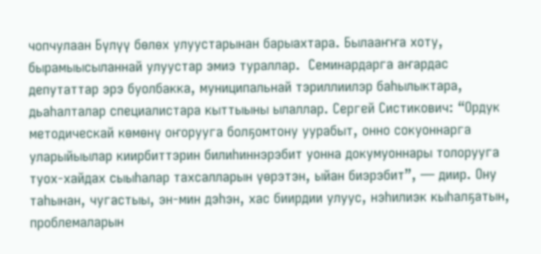чопчулаан Бүлүү бөлөх улуустарынан барыахтара. Былааҥҥа хоту, бырамыысыланнай улуустар эмиэ тураллар.  Семинардарга аҥардас депутаттар эрэ буолбакка, муниципальнай тэриллиилэр баһылыктара, дьаһалталар специалистара кыттыыны ылаллар. Сергей Систикович: “Ордук методическай көмөнү оҥорууга болҕомтону уурабыт, онно сокуоннарга уларыйыылар киирбиттэрин билиһиннэрэбит уонна докумуоннары толорууга туох-хайдах сыыһалар тахсалларын үөрэтэн, ыйан биэрэбит”, — диир. Ону таһынан, чугастыы, эн-мин дэһэн, хас биирдии улуус, нэһилиэк кыһалҕатын, проблемаларын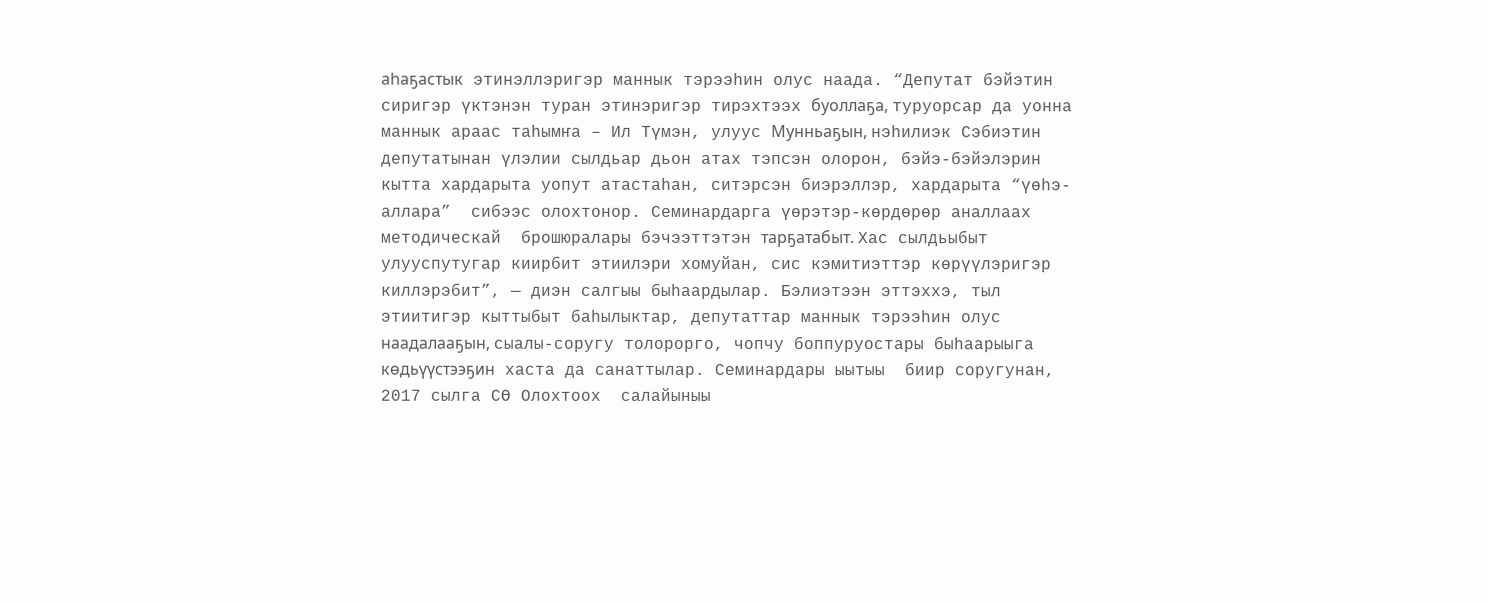аһаҕастык этинэллэригэр маннык тэрээһин олус наада. “Депутат бэйэтин сиригэр үктэнэн туран этинэригэр тирэхтээх буоллаҕа, туруорсар да уонна маннык араас таһымҥа – Ил Түмэн, улуус Мунньаҕын, нэһилиэк Сэбиэтин депутатынан үлэлии сылдьар дьон атах тэпсэн олорон, бэйэ-бэйэлэрин кытта хардарыта уопут атастаһан, ситэрсэн биэрэллэр, хардарыта “үөһэ-аллара”  сибээс олохтонор. Семинардарга үөрэтэр-көрдөрөр аналлаах методическай  брошюралары бэчээттэтэн тарҕатабыт. Хас сылдьыбыт улууспутугар киирбит этиилэри хомуйан, сис кэмитиэттэр көрүүлэригэр киллэрэбит”, — диэн салгыы быһаардылар. Бэлиэтээн эттэххэ, тыл этиитигэр кыттыбыт баһылыктар, депутаттар маннык тэрээһин олус наадалааҕын, сыалы-соругу толорорго, чопчу боппуруостары быһаарыыга көдьүүстээҕин хаста да санаттылар. Семинардары ыытыы  биир соругунан,  2017 сылга СӨ Олохтоох  салайыныы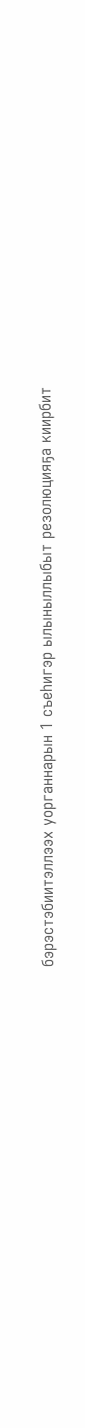бэрэстэбиитэллээх уорганнарын 1 съеһигэр ылыныллыбыт резолюцияҕа киирбит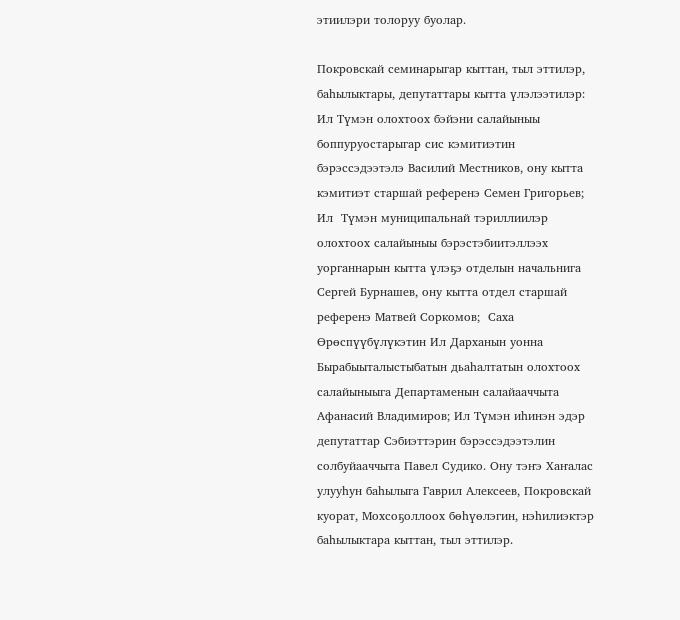этиилэри толоруу буолар.

Покровскай семинарыгар кыттан, тыл эттилэр, баһылыктары, депутаттары кытта үлэлээтилэр: Ил Түмэн олохтоох бэйэни салайыныы боппуруостарыгар сис кэмитиэтин бэрэссэдээтэлэ Василий Местников, ону кытта кэмитиэт старшай референэ Семен Григорьев; Ил  Түмэн муниципальнай тэриллиилэр олохтоох салайыныы бэрэстэбиитэллээх уорганнарын кытта үлэҕэ отделын начальнига Сергей Бурнашев, ону кытта отдел старшай референэ Матвей Соркомов;  Саха Өрөспүүбүлүкэтин Ил Дарханын уонна Бырабыыталыстыбатын дьаһалтатын олохтоох салайыныыга Департаменын салайааччыта Афанасий Владимиров; Ил Түмэн иһинэн эдэр депутаттар Сэбиэттэрин бэрэссэдээтэлин солбуйааччыта Павел Судико. Ону тэҥэ Хаҥалас улууһун баһылыга Гаврил Алексеев, Покровскай куорат, Мохсоҕоллоох бөһүөлэгин, нэһилиэктэр баһылыктара кыттан, тыл эттилэр.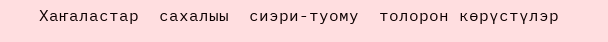Хаҥаластар  сахалыы  сиэри-туому  толорон көрүстүлэр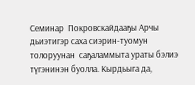Семинар  Покровскайдааҕы Арчы дьиэтигэр саха сиэрин-туомун толоруунан  саҕаламмыта ураты бэлиэ түгэнинэн буолла. Кырдьыга да,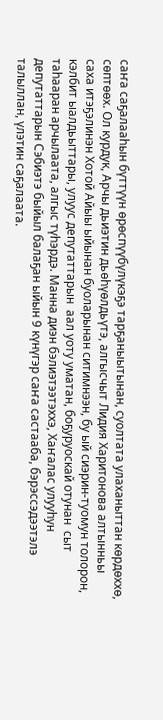саҥа саҕалааһын бүттүүн өрөспүүбүлүкэҕэ тарҕаныытынан, суолтата улаханыттан көрдөххө, сөптөөх. Ол курдук, Арчы дьиэтин дьөһүөлдьүтэ, алгысчыт Лидия Харитонова алтынньы саха итэҕэлинэн Хотой Айыы ыйынан буоларынан ситимнээн, бу ый сиэрин-туомун толорон, кэлбит ыалдьыттары, улуус депутаттарын  аал уоту уматан, боҕуруоскай отунан  сыт таһааран арчылаата, алгыс түһэрдэ. Манна диэн бэлиэтээтэххэ, Хаҥалас улууһун депутаттарын Сэбиэтэ быйыл балаҕан ыйын 9 күнүгэр саҥа састааба, бэрэссэдээтэлэ талыллан, үлэтин саҕалаата.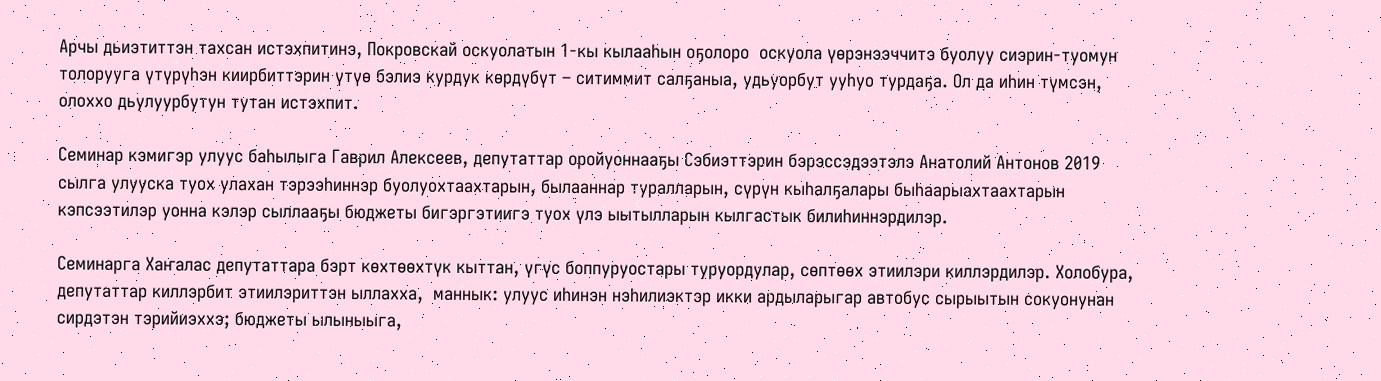Арчы дьиэтиттэн тахсан истэхпитинэ, Покровскай оскуолатын 1-кы кылааһын оҕолоро  оскуола үөрэнээччитэ буолуу сиэрин-туомун толорууга үтүрүһэн киирбиттэрин үтүө бэлиэ курдук көрдүбүт – ситиммит салҕаныа, удьуорбут ууһуо турдаҕа. Ол да иһин түмсэн, олоххо дьулуурбутун тутан истэхпит.

Семинар кэмигэр улуус баһылыга Гаврил Алексеев, депутаттар оройуоннааҕы Сэбиэттэрин бэрэссэдээтэлэ Анатолий Антонов 2019 сылга улууска туох улахан тэрээһиннэр буолуохтаахтарын, былааннар туралларын, сүрүн кыһалҕалары быһаарыахтаахтарын кэпсээтилэр уонна кэлэр сыллааҕы бюджеты бигэргэтиигэ туох үлэ ыытылларын кылгастык билиһиннэрдилэр.

Семинарга Хаҥалас депутаттара бэрт көхтөөхтүк кыттан, үгүс боппуруостары туруордулар, сөптөөх этиилэри киллэрдилэр. Холобура, депутаттар киллэрбит этиилэриттэн ыллахха,  маннык: улуус иһинэн нэһилиэктэр икки ардыларыгар автобус сырыытын сокуонунан сирдэтэн тэрийиэххэ; бюджеты ылыныыга,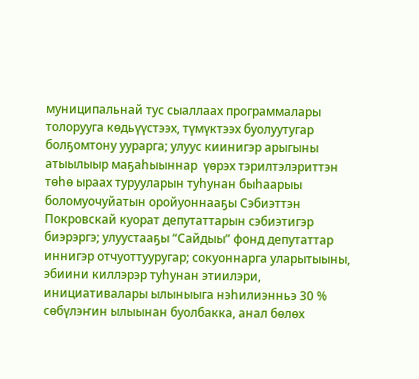муниципальнай тус сыаллаах программалары толорууга көдьүүстээх, түмүктээх буолуутугар болҕомтону уурарга; улуус киинигэр арыгыны атыылыыр маҕаһыыннар  үөрэх тэрилтэлэриттэн төһө ыраах турууларын туһунан быһаарыы боломуочуйатын оройуоннааҕы Сэбиэттэн Покровскай куорат депутаттарын сэбиэтигэр биэрэргэ; улуустааҕы “Сайдыы” фонд депутаттар иннигэр отчуоттууругар; сокуоннарга уларытыыны, эбиини киллэрэр туһунан этиилэри, инициативалары ылыныыга нэһилиэнньэ 30 % сөбүлэҥин ылыынан буолбакка, анал бөлөх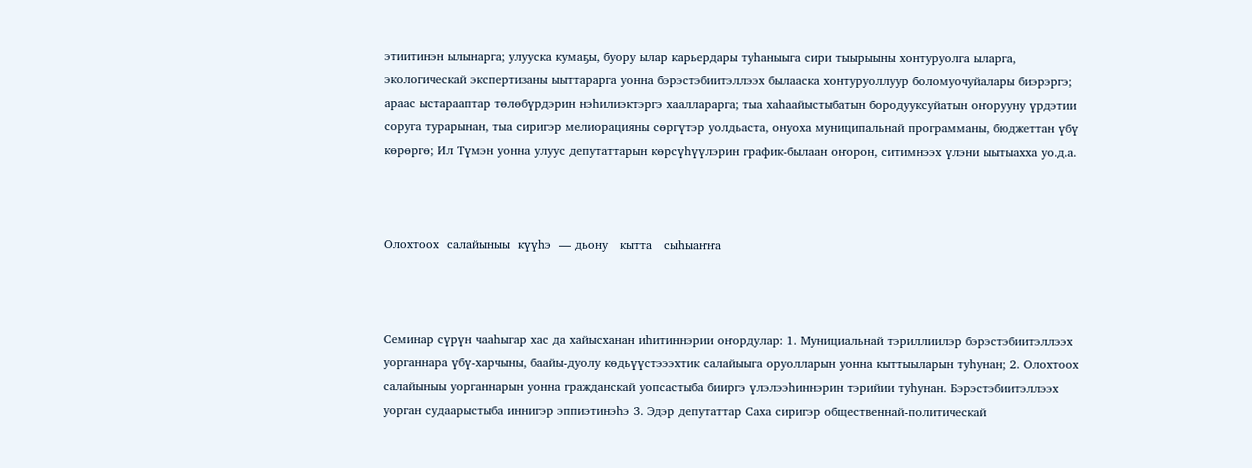этиитинэн ылынарга; улууска кумаҕы, буору ылар карьердары туһаныыга сири тыырыыны хонтуруолга ыларга, экологическай экспертизаны ыыттарарга уонна бэрэстэбиитэллээх былааска хонтуруоллуур боломуочуйалары биэрэргэ; араас ыстарааптар төлөбүрдэрин нэһилиэктэргэ хаалларарга; тыа хаһаайыстыбатын бородууксуйатын оҥорууну үрдэтии соруга турарынан, тыа сиригэр мелиорацияны сөргүтэр уолдьаста, онуоха муниципальнай программаны, бюджеттан үбү көрөргө; Ил Түмэн уонна улуус депутаттарын көрсүһүүлэрин график-былаан оҥорон, ситимнээх үлэни ыытыахха уо.д.а.



Олохтоох  салайыныы  күүһэ  — дьону   кытта   сыһыаҥҥа



Семинар сүрүн чааһыгар хас да хайысханан иһитиннэрии оҥордулар: 1. Мунициальнай тэриллиилэр бэрэстэбиитэллээх  уорганнара үбү-харчыны, баайы-дуолу көдьүүстэээхтик салайыыга оруолларын уонна кыттыыларын туһунан; 2. Олохтоох  салайыныы уорганнарын уонна гражданскай уопсастыба бииргэ үлэлээһиннэрин тэрийии туһунан. Бэрэстэбиитэллээх уорган судаарыстыба иннигэр эппиэтинэһэ 3. Эдэр депутаттар Саха сиригэр общественнай-политическай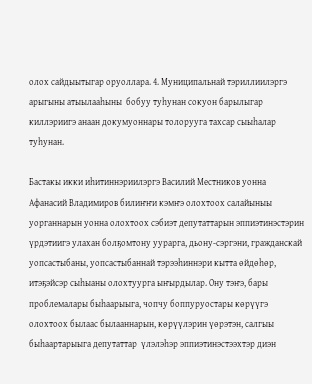олох сайдыытыгар оруоллара. 4. Муниципальнай тэриллиилэргэ арыгыны атыылааһыны  бобуу туһунан сокуон барылыгар киллэриигэ анаан докумуоннары толорууга тахсар сыыһалар туһунан.

Бастакы икки иһитиннэриилэргэ Василий Местников уонна Афанасий Владимиров билиҥҥи кэмҥэ олохтоох салайыныы уорганнарын уонна олохтоох сэбиэт депутаттарын эппиэтинэстэрин үрдэтиигэ улахан болҕомтону уурарга, дьону-сэргэни, гражданскай уопсастыбаны, уопсастыбаннай тэрээһиннэри кытта өйдөһөр, итэҕэйсэр сыһыаны олохтуурга ыҥырдылар. Ону тэҥэ, бары проблемалары быһаарыыга, чопчу боппуруостары көрүүгэ олохтоох былаас былааннарын, көрүүлэрин үөрэтэн, салгыы быһаартарыыга депутаттар  үлэлэһэр эппиэтинэстээхтэр диэн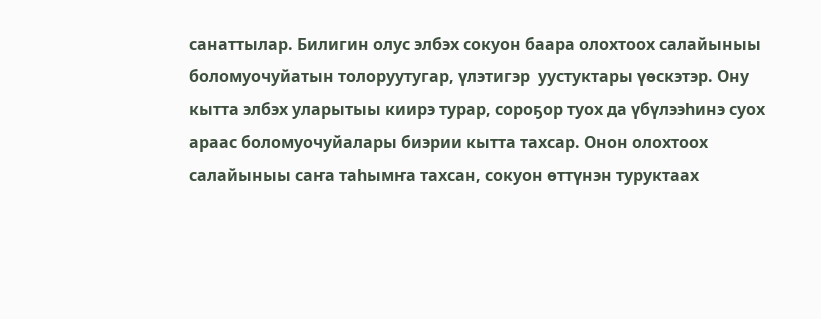санаттылар. Билигин олус элбэх сокуон баара олохтоох салайыныы боломуочуйатын толоруутугар, үлэтигэр  уустуктары үөскэтэр. Ону кытта элбэх уларытыы киирэ турар, сороҕор туох да үбүлээһинэ суох араас боломуочуйалары биэрии кытта тахсар. Онон олохтоох салайыныы саҥа таһымҥа тахсан, сокуон өттүнэн туруктаах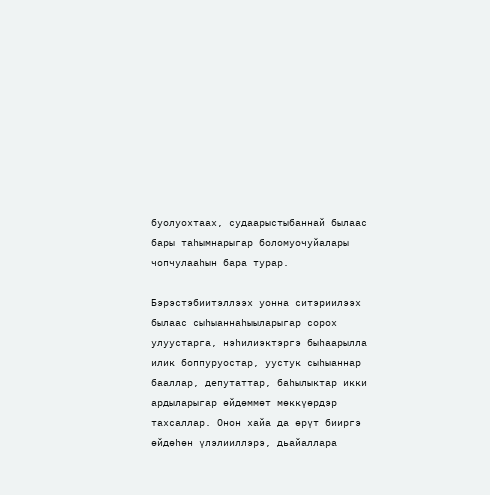буолуохтаах, судаарыстыбаннай былаас бары таһымнарыгар боломуочуйалары чопчулааһын бара турар.

Бэрэстэбиитэллээх уонна ситэриилээх былаас сыһыаннаһыыларыгар сорох улуустарга, нэһилиэктэргэ быһаарылла илик боппуруостар, уустук сыһыаннар бааллар, депутаттар, баһылыктар икки ардыларыгар өйдөммөт мөккүөрдэр тахсаллар. Онон хайа да өрүт бииргэ өйдөһөн үлэлииллэрэ, дьайаллара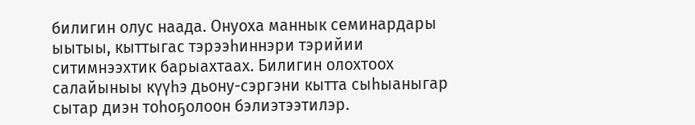билигин олус наада. Онуоха маннык семинардары ыытыы, кыттыгас тэрээһиннэри тэрийии ситимнээхтик барыахтаах. Билигин олохтоох салайыныы күүһэ дьону-сэргэни кытта сыһыаныгар сытар диэн тоһоҕолоон бэлиэтээтилэр.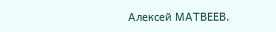Алексей МАТВЕЕВ.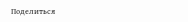Поделиться